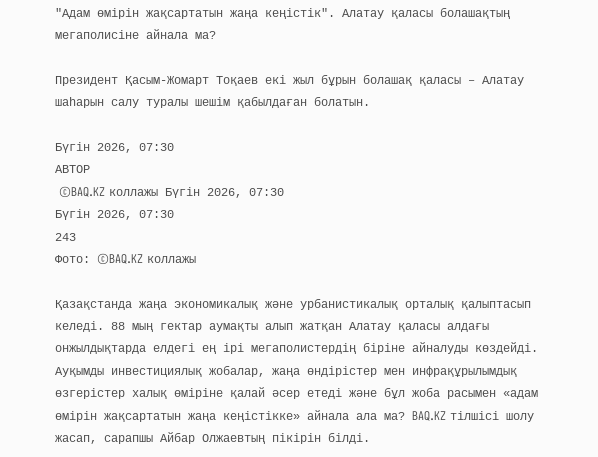"Адам өмірін жақсартатын жаңа кеңістік". Алатау қаласы болашақтың мегаполисіне айнала ма?

Президент Қасым-Жомарт Тоқаев екі жыл бұрын болашақ қаласы – Алатау шаһарын салу туралы шешім қабылдаған болатын.

Бүгiн 2026, 07:30
АВТОР
 ©BAQ.KZ коллажы Бүгiн 2026, 07:30
Бүгiн 2026, 07:30
243
Фото: ©BAQ.KZ коллажы

Қазақстанда жаңа экономикалық және урбанистикалық орталық қалыптасып келеді. 88 мың гектар аумақты алып жатқан Алатау қаласы алдағы онжылдықтарда елдегі ең ірі мегаполистердің біріне айналуды көздейді. Ауқымды инвестициялық жобалар, жаңа өндірістер мен инфрақұрылымдық өзгерістер халық өміріне қалай әсер етеді және бұл жоба расымен «адам өмірін жақсартатын жаңа кеңістікке» айнала ала ма? BAQ.KZ тілшісі шолу жасап, сарапшы Айбар Олжаевтың пікірін білді.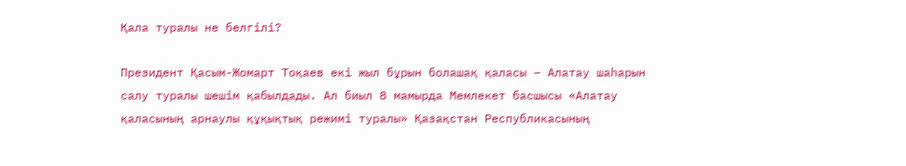Қала туралы не белгілі?

Президент Қасым-Жомарт Тоқаев екі жыл бұрын болашақ қаласы – Алатау шаһарын салу туралы шешім қабылдады. Ал биыл 8 мамырда Мемлекет басшысы «Алатау қаласының арнаулы құқықтық режимі туралы» Қазақстан Республикасының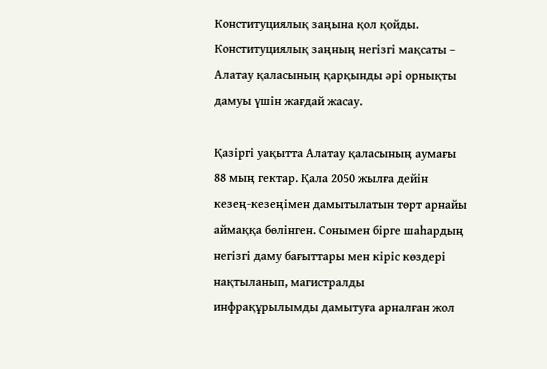Конституциялық заңына қол қойды. Конституциялық заңның негізгі мақсаты – Алатау қаласының қарқынды әрі орнықты дамуы үшін жағдай жасау.

Қазіргі уақытта Алатау қаласының аумағы 88 мың гектар. Қала 2050 жылға дейін кезең-кезеңімен дамытылатын төрт арнайы аймаққа бөлінген. Сонымен бірге шаһардың негізгі даму бағыттары мен кіріс көздері нақтыланып, магистралды инфрақұрылымды дамытуға арналған жол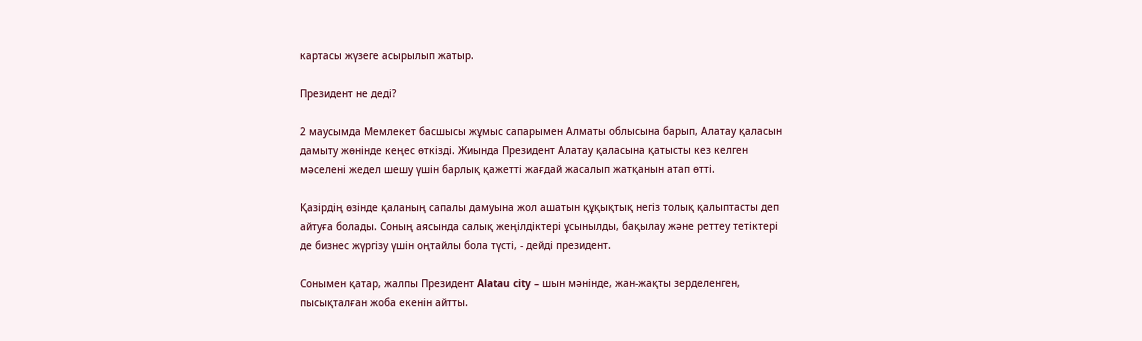картасы жүзеге асырылып жатыр.

Президент не деді?

2 маусымда Мемлекет басшысы жұмыс сапарымен Алматы облысына барып, Алатау қаласын дамыту жөнінде кеңес өткізді. Жиында Президент Алатау қаласына қатысты кез келген мәселені жедел шешу үшін барлық қажетті жағдай жасалып жатқанын атап өтті.

Қазірдің өзінде қаланың сапалы дамуына жол ашатын құқықтық негіз толық қалыптасты деп айтуға болады. Соның аясында салық жеңілдіктері ұсынылды, бақылау және реттеу тетіктері де бизнес жүргізу үшін оңтайлы бола түсті, - дейді президент.

Сонымен қатар, жалпы Президент Alatau city – шын мәнінде, жан-жақты зерделенген, пысықталған жоба екенін айтты.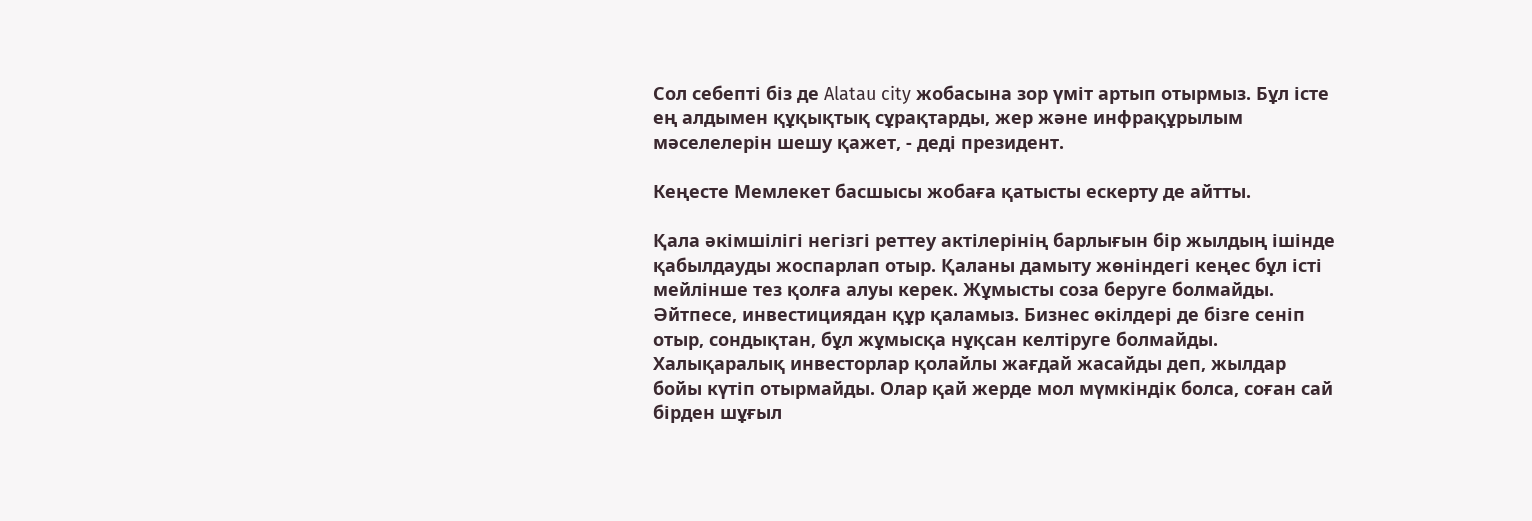Сол себепті біз де Alatau city жобасына зор үміт артып отырмыз. Бұл істе ең алдымен құқықтық сұрақтарды, жер және инфрақұрылым мәселелерін шешу қажет, - деді президент.

Кеңесте Мемлекет басшысы жобаға қатысты ескерту де айтты.

Қала әкімшілігі негізгі реттеу актілерінің барлығын бір жылдың ішінде қабылдауды жоспарлап отыр. Қаланы дамыту жөніндегі кеңес бұл істі мейлінше тез қолға алуы керек. Жұмысты соза беруге болмайды. Әйтпесе, инвестициядан құр қаламыз. Бизнес өкілдері де бізге сеніп отыр, сондықтан, бұл жұмысқа нұқсан келтіруге болмайды. Халықаралық инвесторлар қолайлы жағдай жасайды деп, жылдар бойы күтіп отырмайды. Олар қай жерде мол мүмкіндік болса, соған сай бірден шұғыл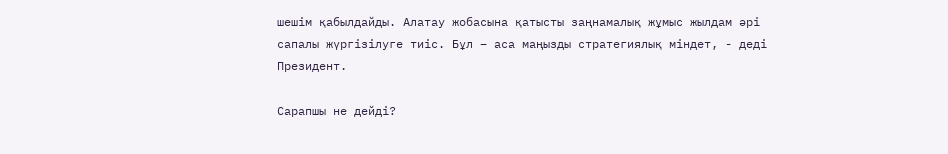шешім қабылдайды. Алатау жобасына қатысты заңнамалық жұмыс жылдам әрі сапалы жүргізілуге тиіс. Бұл – аса маңызды стратегиялық міндет, - деді Президент.

Сарапшы не дейді?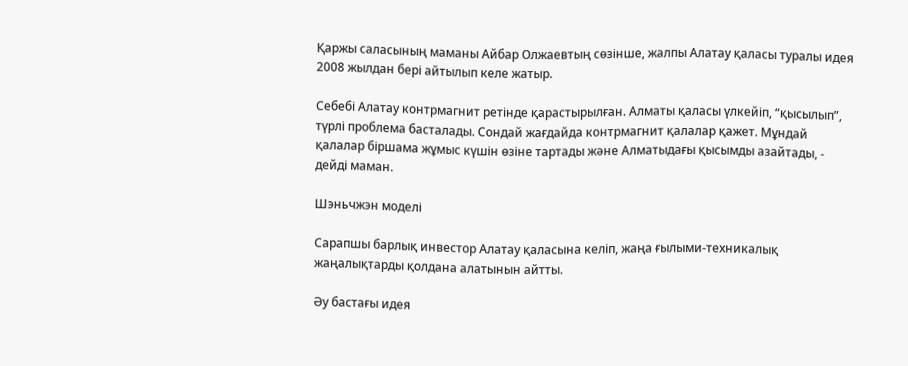Қаржы саласының маманы Айбар Олжаевтың сөзінше, жалпы Алатау қаласы туралы идея 2008 жылдан бері айтылып келе жатыр.

Себебі Алатау контрмагнит ретінде қарастырылған. Алматы қаласы үлкейіп, “қысылып”, түрлі проблема басталады. Сондай жағдайда контрмагнит қалалар қажет. Мұндай қалалар біршама жұмыс күшін өзіне тартады және Алматыдағы қысымды азайтады, - дейді маман.

Шэньчжэн моделі

Сарапшы барлық инвестор Алатау қаласына келіп, жаңа ғылыми-техникалық жаңалықтарды қолдана алатынын айтты.

Әу бастағы идея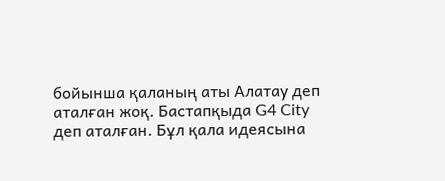бойынша қаланың аты Алатау деп аталған жоқ. Бастапқыда G4 City деп аталған. Бұл қала идеясына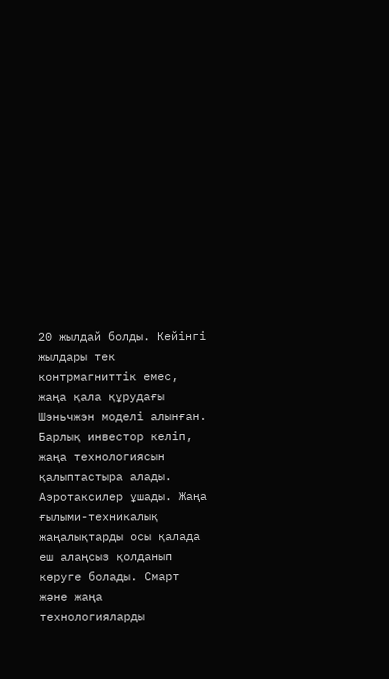20 жылдай болды. Кейінгі жылдары тек контрмагниттік емес, жаңа қала құрудағы Шэньчжэн моделі алынған. Барлық инвестор келіп, жаңа технологиясын қалыптастыра алады. Аэротаксилер ұшады. Жаңа ғылыми-техникалық жаңалықтарды осы қалада еш алаңсыз қолданып көруге болады. Смарт және жаңа технологияларды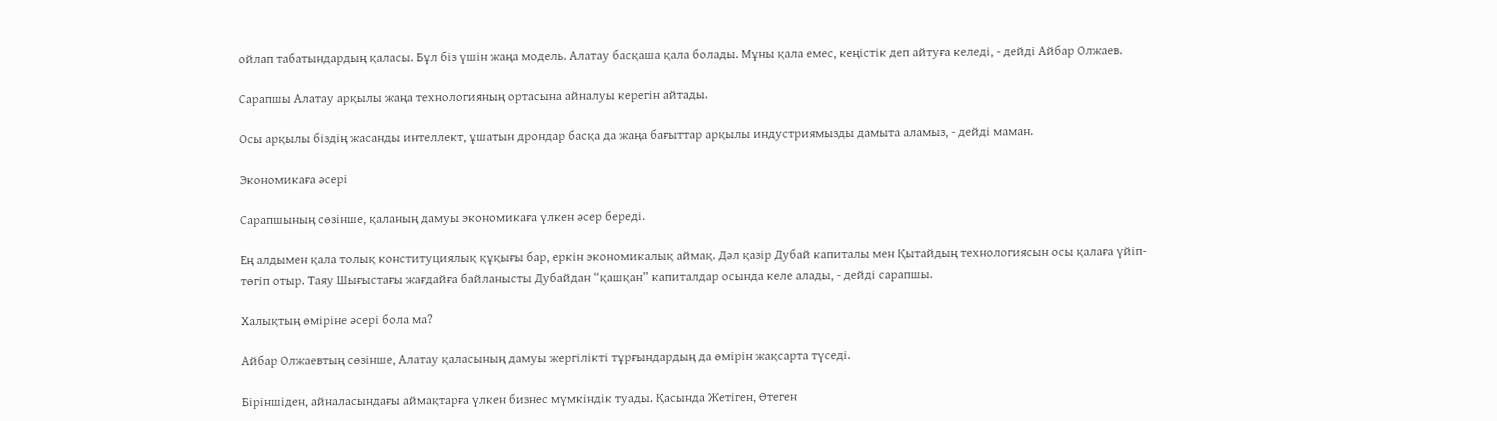ойлап табатындардың қаласы. Бұл біз үшін жаңа модель. Алатау басқаша қала болады. Мұны қала емес, кеңістік деп айтуға келеді, - дейді Айбар Олжаев.

Сарапшы Алатау арқылы жаңа технологияның ортасына айналуы керегін айтады.

Осы арқылы біздің жасанды интеллект, ұшатын дрондар басқа да жаңа бағыттар арқылы индустриямызды дамыта аламыз, - дейді маман.

Экономикаға әсері

Сарапшының сөзінше, қаланың дамуы экономикаға үлкен әсер береді.

Ең алдымен қала толық конституциялық құқығы бар, еркін экономикалық аймақ. Дәл қазір Дубай капиталы мен Қытайдың технологиясын осы қалаға үйіп-төгіп отыр. Таяу Шығыстағы жағдайға байланысты Дубайдан “қашқан” капиталдар осында келе алады, - дейді сарапшы.

Халықтың өміріне әсері бола ма?

Айбар Олжаевтың сөзінше, Алатау қаласының дамуы жергілікті тұрғындардың да өмірін жақсарта түседі.

Біріншіден, айналасындағы аймақтарға үлкен бизнес мүмкіндік туады. Қасында Жетіген, Өтеген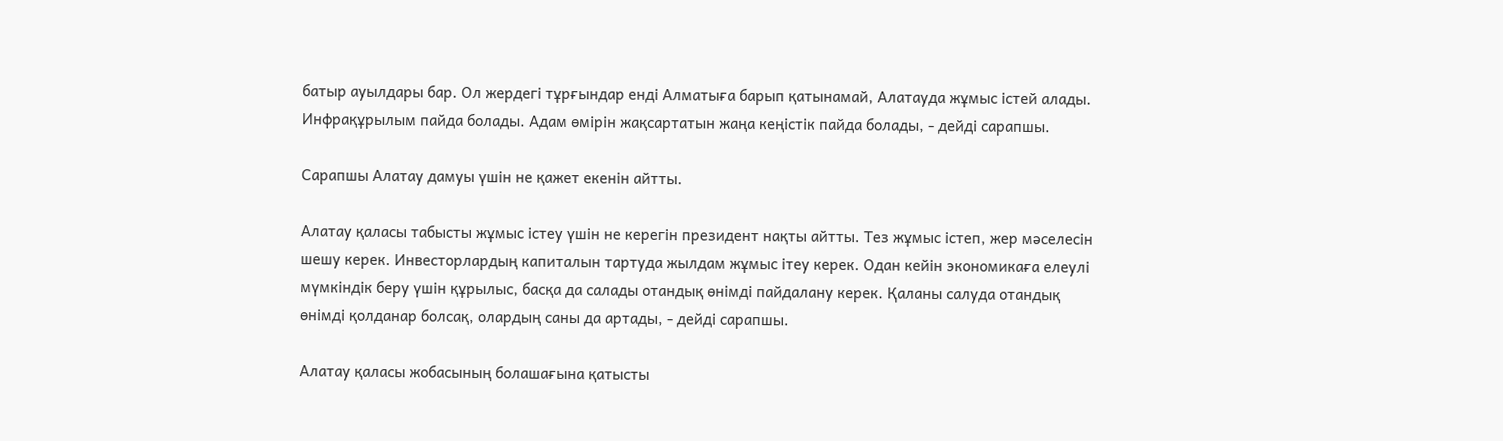батыр ауылдары бар. Ол жердегі тұрғындар енді Алматыға барып қатынамай, Алатауда жұмыс істей алады. Инфрақұрылым пайда болады. Адам өмірін жақсартатын жаңа кеңістік пайда болады, - дейді сарапшы.

Сарапшы Алатау дамуы үшін не қажет екенін айтты.

Алатау қаласы табысты жұмыс істеу үшін не керегін президент нақты айтты. Тез жұмыс істеп, жер мәселесін шешу керек. Инвесторлардың капиталын тартуда жылдам жұмыс ітеу керек. Одан кейін экономикаға елеулі мүмкіндік беру үшін құрылыс, басқа да салады отандық өнімді пайдалану керек. Қаланы салуда отандық өнімді қолданар болсақ, олардың саны да артады, - дейді сарапшы.

Алатау қаласы жобасының болашағына қатысты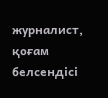журналист, қоғам белсендісі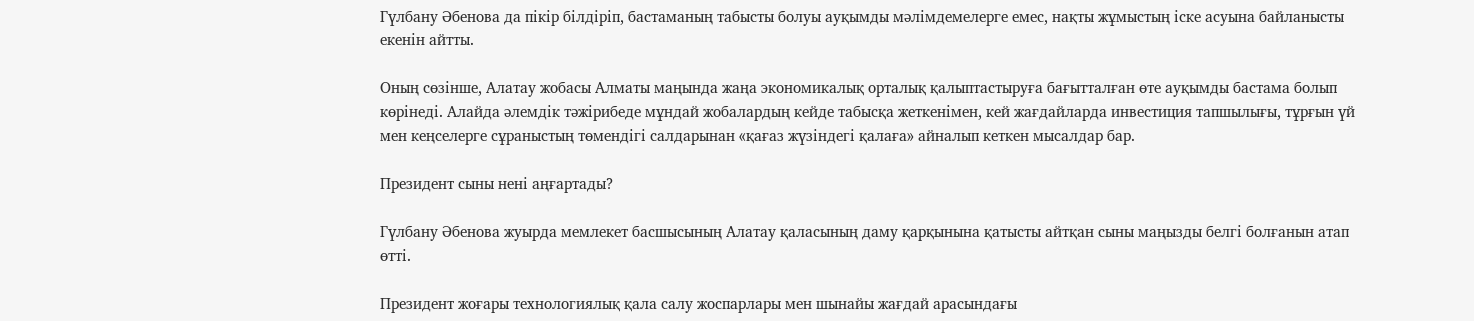Гүлбану Әбенова да пікір білдіріп, бастаманың табысты болуы ауқымды мәлімдемелерге емес, нақты жұмыстың іске асуына байланысты екенін айтты.

Оның сөзінше, Алатау жобасы Алматы маңында жаңа экономикалық орталық қалыптастыруға бағытталған өте ауқымды бастама болып көрінеді. Алайда әлемдік тәжірибеде мұндай жобалардың кейде табысқа жеткенімен, кей жағдайларда инвестиция тапшылығы, тұрғын үй мен кеңселерге сұраныстың төмендігі салдарынан «қағаз жүзіндегі қалаға» айналып кеткен мысалдар бар.

Президент сыны нені аңғартады?

Гүлбану Әбенова жуырда мемлекет басшысының Алатау қаласының даму қарқынына қатысты айтқан сыны маңызды белгі болғанын атап өтті.

Президент жоғары технологиялық қала салу жоспарлары мен шынайы жағдай арасындағы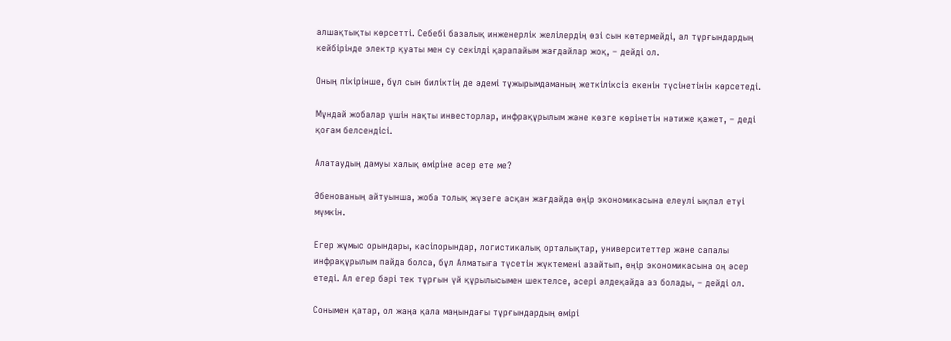алшақтықты көрсетті. Себебі базалық инженерлік желілердің өзі сын көтермейді, ал тұрғындардың кейбірінде электр қуаты мен су секілді қарапайым жағдайлар жоқ, – дейді ол.

Оның пікірінше, бұл сын биліктің де әдемі тұжырымдаманың жеткіліксіз екенін түсінетінін көрсетеді.

Мұндай жобалар үшін нақты инвесторлар, инфрақұрылым және көзге көрінетін нәтиже қажет, – деді қоғам белсендісі.

Алатаудың дамуы халық өміріне әсер ете ме?

Әбенованың айтуынша, жоба толық жүзеге асқан жағдайда өңір экономикасына елеулі ықпал етуі мүмкін.

Егер жұмыс орындары, кәсіпорындар, логистикалық орталықтар, университеттер және сапалы инфрақұрылым пайда болса, бұл Алматыға түсетін жүктемені азайтып, өңір экономикасына оң әсер етеді. Ал егер бәрі тек тұрғын үй құрылысымен шектелсе, әсері әлдеқайда аз болады, – дейді ол.

Сонымен қатар, ол жаңа қала маңындағы тұрғындардың өмірі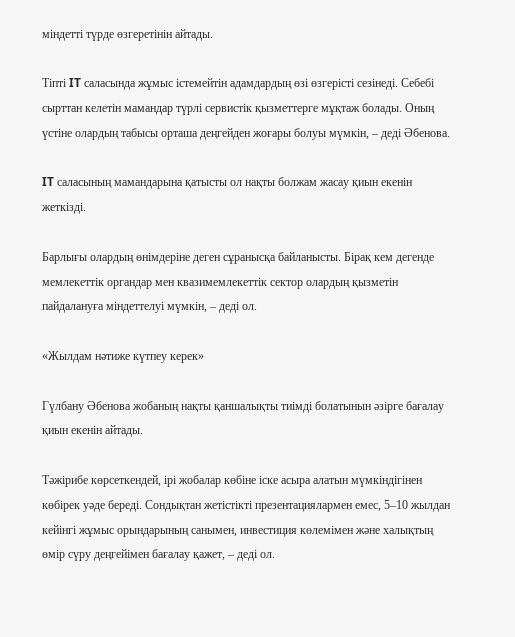міндетті түрде өзгеретінін айтады.

Тіпті IT саласында жұмыс істемейтін адамдардың өзі өзгерісті сезінеді. Себебі сырттан келетін мамандар түрлі сервистік қызметтерге мұқтаж болады. Оның үстіне олардың табысы орташа деңгейден жоғары болуы мүмкін, – деді Әбенова.

IT саласының мамандарына қатысты ол нақты болжам жасау қиын екенін жеткізді.

Барлығы олардың өнімдеріне деген сұранысқа байланысты. Бірақ кем дегенде мемлекеттік органдар мен квазимемлекеттік сектор олардың қызметін пайдалануға міндеттелуі мүмкін, – деді ол.

«Жылдам нәтиже күтпеу керек»

Гүлбану Әбенова жобаның нақты қаншалықты тиімді болатынын әзірге бағалау қиын екенін айтады.

Тәжірибе көрсеткендей, ірі жобалар көбіне іске асыра алатын мүмкіндігінен көбірек уәде береді. Сондықтан жетістікті презентациялармен емес, 5–10 жылдан кейінгі жұмыс орындарының санымен, инвестиция көлемімен және халықтың өмір сүру деңгейімен бағалау қажет, – деді ол.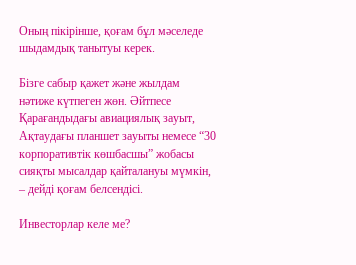Оның пікірінше, қоғам бұл мәселеде шыдамдық танытуы керек.

Бізге сабыр қажет және жылдам нәтиже күтпеген жөн. Әйтпесе Қарағандыдағы авиациялық зауыт, Ақтаудағы планшет зауыты немесе “30 корпоративтік көшбасшы” жобасы сияқты мысалдар қайталануы мүмкін, – дейді қоғам белсендісі.

Инвесторлар келе ме?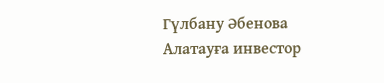Гүлбану Әбенова Алатауға инвестор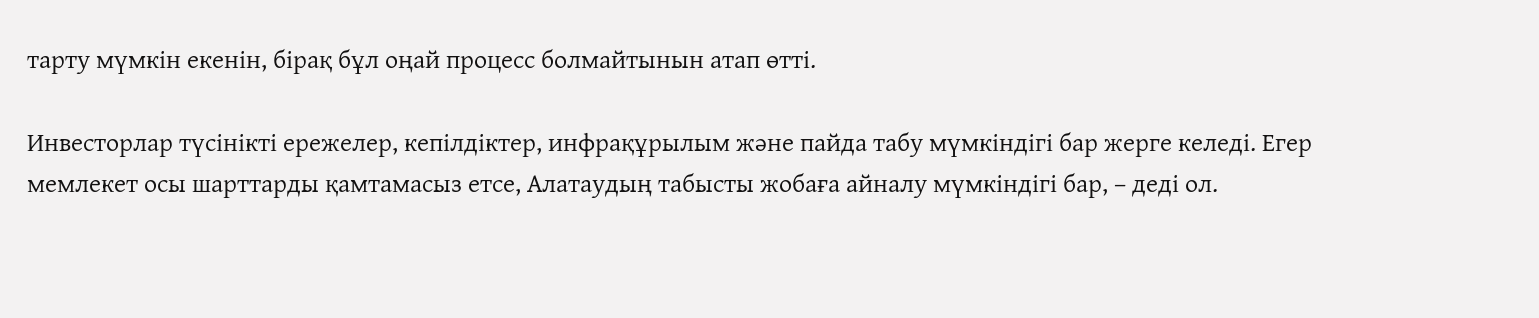тарту мүмкін екенін, бірақ бұл оңай процесс болмайтынын атап өтті.

Инвесторлар түсінікті ережелер, кепілдіктер, инфрақұрылым және пайда табу мүмкіндігі бар жерге келеді. Егер мемлекет осы шарттарды қамтамасыз етсе, Алатаудың табысты жобаға айналу мүмкіндігі бар, – деді ол.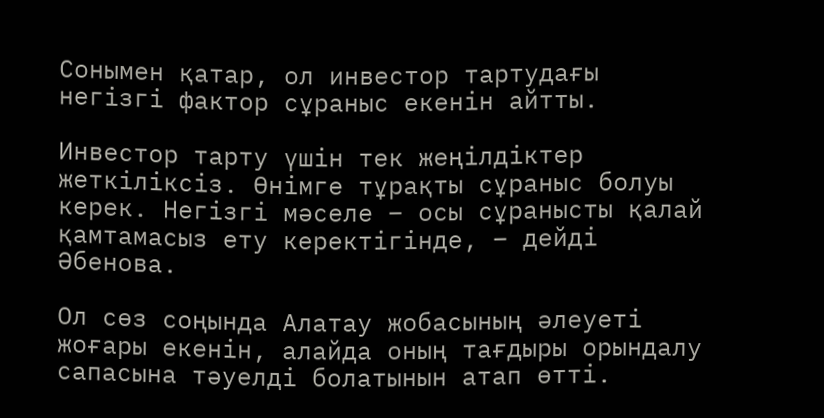Сонымен қатар, ол инвестор тартудағы негізгі фактор сұраныс екенін айтты.

Инвестор тарту үшін тек жеңілдіктер жеткіліксіз. Өнімге тұрақты сұраныс болуы керек. Негізгі мәселе – осы сұранысты қалай қамтамасыз ету керектігінде, – дейді Әбенова.

Ол сөз соңында Алатау жобасының әлеуеті жоғары екенін, алайда оның тағдыры орындалу сапасына тәуелді болатынын атап өтті.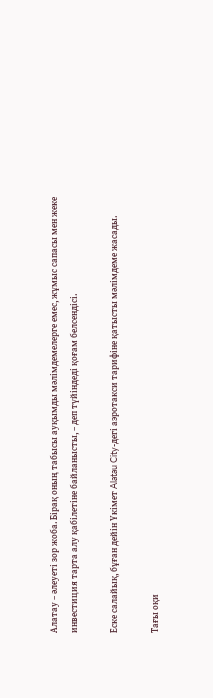Алатау – әлеуеті зор жоба. Бірақ оның табысы ауқымды мәлімдемелерге емес, жұмыс сапасы мен жеке инвестиция тарта алу қабілетіне байланысты, – деп түйіндеді қоғам белсендісі.

Еске салайық, бұған дейін Үкімет Alatau City-дегі аэротакси тарифіне қатысты мәлімдеме жасады.

Тағы оқи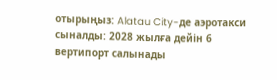отырыңыз: Alatau City-де аэротакси сыналды: 2028 жылға дейін 6 вертипорт салынады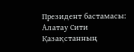Президент бастамасы: Алатау Сити Қазақстанның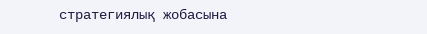стратегиялық жобасына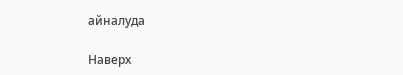айналуда

Наверх